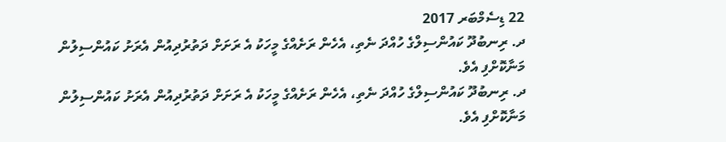22 ޑިސެމްބަރ 2017
ދ. ރިނބުދޫ ކައުންސިލްގެ ހުއްދަ ނެތި، އެހެން ރަށެއްގެ މީހަކު އެ ރަށަށް ދަތުރުދިއުން އެރަށު ކައުންސިލުން މަނާކޮށްފި އެވެ.
ދ. ރިނބުދޫ ކައުންސިލްގެ ހުއްދަ ނެތި، އެހެން ރަށެއްގެ މީހަކު އެ ރަށަށް ދަތުރުދިއުން އެރަށު ކައުންސިލުން މަނާކޮށްފި އެވެ.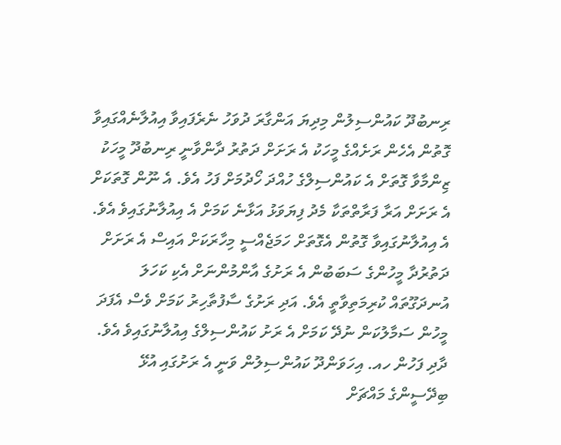ރިނބުދޫ ކައުންސިލުން މިދިޔަ އަންގާރަ ދުވަހު ނެރެފައިވާ އިއުލާނެއްގައިވާ ގޮތުން އެހެން ރަށެއްގެ މީހަކު އެ ރަށަށް ދަތުރު ދާންވާނީ ރިނބުދޫ މީހަކު ޒިންމާވާ ގޮތަށް އެ ކައުންސިލްގެ ހުއްދަ ހޯދުމަށް ފަހު އެވެ. އެ ނޫން ގޮތަކަށް އެ ރަށަށް އަރާ ފަރާތްތަކާ މެދު ފިޔަވަޅު އަޅާނެ ކަމަށް އެ އިއުލާނުގައިވެ އެވެ.
އެ އިއުލާނުގައިވާ ގޮތުން އެގޮތަށް ހަމަޖެއްސީ މިހާރަކަށް އައިސް އެ ރަށަށް ދަތުރުދާ މީހުންގެ ސަބަބުން އެ ރަށުގެ އާންމުންނަށް އެކި ކަހަލަ އުނދަގޫތައް ކުރިމަތިވާތީ އެވެ. އަދި ރަށުގެ ސާފުތާހިރު ކަމަށް ވެސް އެފަދަ މީހުން ސަމާލުކަން ނުދޭ ކަމަށް އެ ރަށު ކައުންސިލްގެ އިއުލާނުގައިވެ އެވެ.
ދާދި ފަހުން ހއ. އިހަވަންދޫ ކައުންސިލުން ވަނީ އެ ރަށުގައި އުޅޭ ބިދޭސީންގެ މައްޗަށް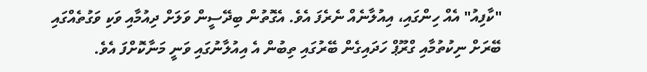"ކާފިއު" އެއް ހިންގައި، އިއުލާނެއް ނެރެފަ އެވެ. އެގޮތުން ބިދޭސީން ވަލަށް ދިއުމާއި ވަކި ވަގުތެއްގައި ބޭރަށް ނިކުތުމާއި ގްރޫޕް ހަދައިގެން ބޭރުގައި ތިބުން އެ އިއުލާނުގައި ވަނީ މަނާކޮށްފަ އެވެ.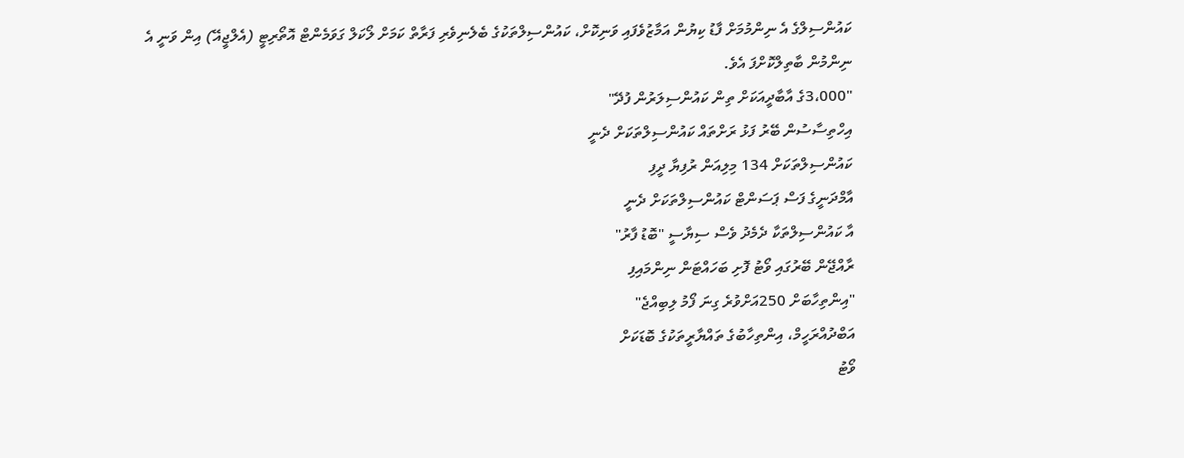ކައުންސިލްގެ އެ ނިންމުމަށް ފާޑު ކިޔުން އަމާޒުވެފައި ވަނިކޮށް، ކައުންސިލްތަކުގެ ބެލެނިވެރި ފަރާތް ކަމަށް ލޯކަލް ގަވަމެންޓް އޮތޯރިޓީ (އެލްޖީއޭ) އިން ވަނީ އެ ނިންމުން ބާތިލްކޮށްފަ އެވެ.
"3،000ގެ އާބާދީއަކަށް ތިން ކައުންސިލަރުން ފުދޭ"
އިހްތިސާސުން ބޭރު ފަޅު ރަށްތައް ކައުންސިލްތަކަށް ދެނީ
ކައުންސިލްތަކަށް 134 މިލިއަން ރުފިޔާ ދީފި
އާމްދަނީގެ ފަސް ޕަސަންޓް ކައުންސިލްތަކަށް ދެނީ
އާ ކައުންސިލްތަކާ ދެމެދު ވެސް ސިޔާސީ "ބޮޑު ފާރު"
ރާއްޖޭން ބޭރުގައި ވޯޓު ފޮށި ބަހައްޓަން ނިންމައިފި
"އިންތިހާބަށް 250އަށްވުރެ ގިނަ ފޯމު ލިބިއްޖެ"
އަބްދުއްރަހީމް، އިންތިހާބުގެ ތައްޔާރީތަކުގެ ބޮޑަކަށް
ވޯޓު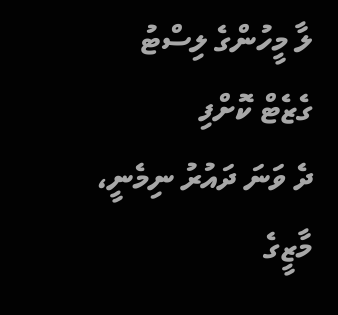ލާ މީހުންގެ ލިސްޓު ގެޒެޓް ކޮށްފި
ދެ ވަނަ ދައުރު ނިމެނީ، މާޒީގެ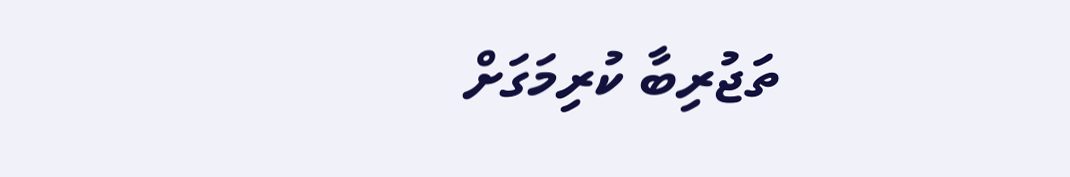ތަޖުރިބާ ކުރިމަގަށް